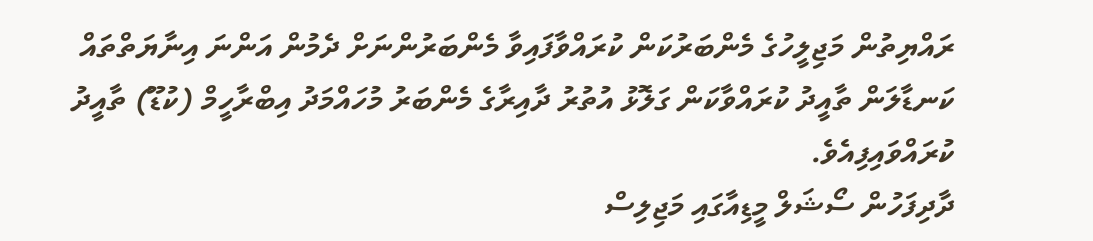ރައްޔިތުން މަޖިލީހުގެ މެންބަރުކަން ކުރައްވާފައިވާ މެންބަރުންނަށް ދެމުން އަންނަ އިނާޔަތްތައް ކަނޑާލަން ތާއީދު ކުރައްވާކަން ގަލޮޅު އުތުރު ދާއިރާގެ މެންބަރު މުހައްމަދު އިބްރާހީމް (ކުޑޫ) ތާއީދު ކުރައްވައިފިއެވެ.
ދާދިފަހުން ސޯޝަލް މީޑިއާގައި މަޖިލިސް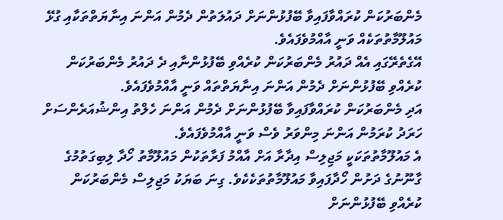މެންބަރުކަން ކުރައްވާފައިވާ ބޭފުޅުންނަށް ދައުލަތުން ދެމުން އަންނަ އިނާޔަތްތަކާއި ގުޅޭ މައުލޫމާތުތަކެއް ވަނީ އާއްމުވެފައެވެ.
އޭގެތެރޭގައި އެއް ދައުރު މެންބަރުކަން ކުރެއްވި ބޭފުޅުންނާއި ދެ ދައުރު މެންބަރުކަން ކުރެއްވި ބޭފުޅުންނަށް ދެމުން އަންނަ އިނާޔަތްތައް ވަނީ އާއްމުވެފައެވެ.
އަދި މެންބަރުކަން ކުރައްވާފައިވާ ބޭފުޅުންނަށް ދެމުން އަންނަ ހެލްތު އިންޝުއަރެންސަށް ހަރަދު ކުރަމުން އަންނަ މިންވަރު ވެސް ވަނީ އާއްމުވެފައެވެ.
އެ މައުލޫމާތުތަކަކީ މަޖިލިސް އިދާރާ އަށް އާއްމު ފަރާތަކުން މައުލޫމާތު ހޯދާ ލިބިގަތުމުގެ ގާނޫނުގެ ދަށުން ހޯދާފައިވާ މައުލޫމާތުތަކެކެވެ. ގިނަ ބަޔަކު މަޖިލިސް މެންބަރުކަން ކުރެއްވި ބޭފުޅުންނަށް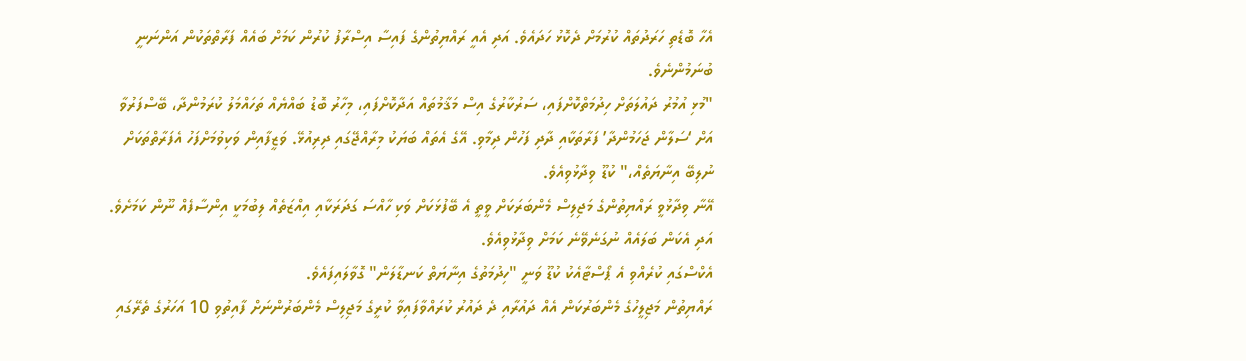އެހާ ބޮޑެތި ހަރަދުތައް ކުރުމަށް ދެކޮޅު ހަދައެވެ. އަދި އެއީ ރައްޔިތުންގެ ފައިސާ އިސްރާފު ކުރުން ކަމަށް ބައެއް ފަރާތްތަކުން އަންނަނީ ބުނަމުންނެވެ.
"މުޅި އުމުރު ދައުލަތަށް ހިދުމަތްކޮށްފައި، ސަރުކާރުގެ އިސް މަޤާމުތައް އަދާކޮށްފައި، މިހާރު ބޮޑު ބައްޔެއް ތަހައްމަލު ކުރަމުންދާ، ބޭސްފަރުވާ އަށް ‘ސަލާން ޖަހަމުންދާ’ ފަރާތަކާއި ދާދި ފަހުން ދިމާވި. އޭގެ އެތައް ބަޔަކު މިރާއްޖޭގައި ދިރިއުޅޭ. ވަޒީފާއިން ވަކިވުމަށްފަހު އެފަރާތްތަކަށް ނުލިބޭ އިނާޔަތެއް،" ކުޑޫ ވިދާޅުވިއެވެ.
އޭނާ ވިދާޅުވީ ރައްޔިތުންގެ މަޖިލިސް މެންބަރަކަށް ވީތީ އެ ބޭފުޅަކަށް ވަކި ހާއްސަ ގަދަރަކާއި އިއްޒަތެއް ލިބުމަކީ އިންސާފެއް ނޫން ކަމަށެވެ. އަދި އެކަން ބަލައެއް ނުގަނެވޭނެ ކަމަށް ވިދާޅުވިއެވެ.
އެކްސްގައި ކުރެއްވި އެ ޕޯސްޓާއެކު ކުޑޫ ވަނީ "ހިދުމަތުގެ އިނާޔަތް ކަނޑާލަން" ގޮވާލައިފައެވެ.
ރައްޔިތުން މަޖިލީހުގެ މެންބަރުކަން އެއް ދައުރާއި ދެ ދައުރު ކުރައްވާފައިވާ ކުރީގެ މަޖިލިސް މެންބަރުންނަށް ފާއިތުވި 10 އަހަރުގެ ތެރޭގައި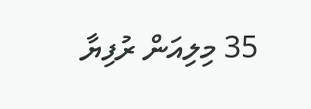35 މިލިއަން ރުފިޔާ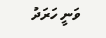ވަނީ ހަރަދު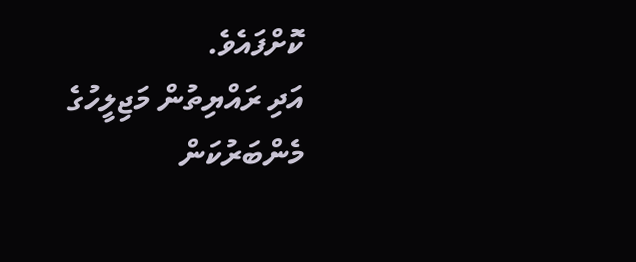ކޮށްފައެވެ.
އަދި ރައްޔިތުން މަޖިލީހުގެ މެންބަރުކަން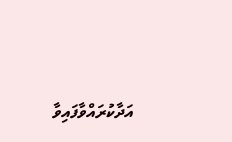އަދާކުރައްވާފައިވާ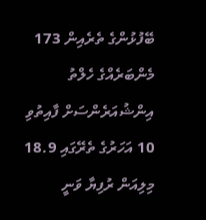ބޭފުޅުންގެ ތެރެއިން 173 މެންބަރެއްގެ ހެލްތު އިންޝުއަރެންސަށް ފާއިތުވި 10 އަހަރުގެ ތެރޭގައި 18.9 މިލިއަން ރުފިޔާ ވަނީ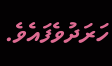ހަރަދުވެފައެވެ.